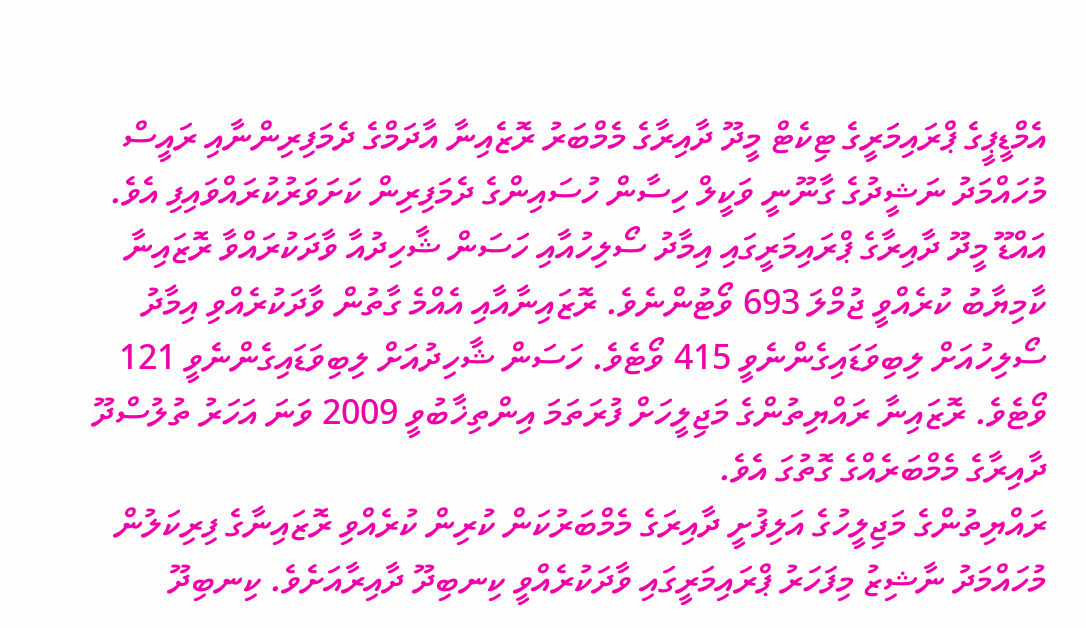އެމްޑީޕީގެ ޕްރައިމަރީގެ ޓިކެޓް މީދޫ ދާއިރާގެ މެމްބަރު ރޮޒެއިނާ އާދަމްގެ ދެމަފިރިންނާއި ރައީސް މުހައްމަދު ނަޝީދުގެ ގާނޫނީ ވަކީލް ހިސާން ހުސައިންގެ ދެމަފިރިން ކަށަވަރުކުރައްވައިފި އެވެ.
އައްޑޫ މީދޫ ދާއިރާގެ ޕްރައިމަރީގައި އިމާދު ސޯލިހުއާއި ހަސަން ޝާހިދުއާ ވާދަކުރައްވާ ރޮޒައިނާ ކާމިޔާބު ކުރެއްވީ ޖުމްލަ 693 ވޯޓުންނެވެ. ރޮޒައިނާއާއި އެއްމެ ގާތުން ވާދަކުރެއްވި އިމާދު ސޯލިހުއަށް ލިބިވަޑައިގެންނެވީ 415 ވޯޓެވެ. ހަސަން ޝާހިދުއަށް ލިބިވަޑައިގެންނެވީ 121 ވޯޓެވެ. ރޮޒައިނާ ރައްޔިތުންގެ މަޖިލީހަށް ފުރަތަމަ އިންތިޚާބުވީ 2009 ވަނަ އަހަރު ތުލުސްދޫ ދާއިރާގެ މެމްބަރެއްގެ ގޮތުގަ އެވެ.
ރައްޔިތުންގެ މަޖިލީހުގެ އަލިފުށީ ދާއިރަގެ މެމްބަރުކަން ކުރިން ކުރެއްވި ރޮޒައިނާގެ ފިރިކަލުން މުހައްމަދު ނާޝިޒު މިފަހަރު ޕްރައިމަރީގައި ވާދަކުރެއްވީ ކިނބިދޫ ދާއިރާއަށެވެ. ކިނބިދޫ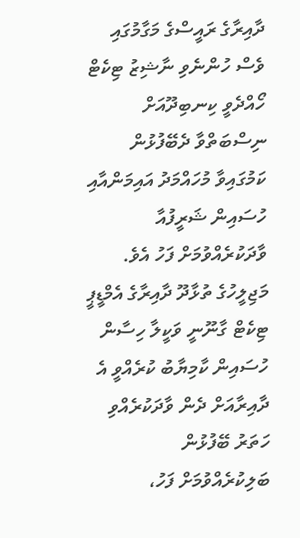ދާއިރާގެ ރައީސްގެ މަގާމުގައި ވެސް ހުންނެވި ނާޝިޒު ޓިކެޓް ހޯއްދެވީ ކިނބިދޫއަށް ނިސްބަތްވާ ދެބޭފުޅުން ކަމުގައިވާ މުހައްމަދު އައިމަންއާއި ހުސައިން ޝަރީފުއާ ވާދަކުރެއްވުމަށް ފަހު އެވެ.
މަޖިލީހުގެ ތުޅާދޫ ދާއިރާގެ އެމްޑީޕީ ޓިކެޓް ގާނޫނީ ވަކީލާ ހިސާން ހުސައިން ކާމިޔާބު ކުރެއްވީ އެ ދާއިރާއަށް ދެން ވާދަކުރެއްވި ހަތަރު ބޭފުޅުން ބަލިކުރެއްވުމަށް ފަހު،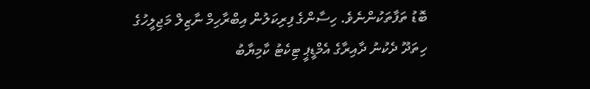ބޮޑު ތަފާތަކުންނެވެ. ހިސާންގެ ފިރިކަލުން އިބްރާހިމް ނާޒިލް މަޖިލީހުގެ ހިތަދޫ ދެކުނު ދާއިރާގެ އެމްޑީޕީ ޓިކެޓު ކާމިޔާބު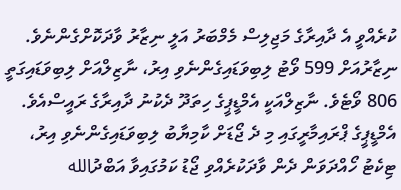ކުރެއްވީ އެ ދާއިރާގެ މަޖިލިސް މެމްބަރު އަލީ ނިޒާރު ވާދަކޮށްގެންނެވެ.
ނިޒާރުއަށް 599 ވޯޓު ލިބިވަޑައިގެންނެވި އިރު، ނާޒިލްއަށް ލިބިވަޑައިގަތީ 806 ވޯޓެވެ. ނާޒިލްއަކީ އެމްޑީޕީގެ ހިތަދޫ ދެކުނު ދާއިރާގެ ރައީސްއެވެ.
އެމްޑީޕީގެ ޕްރައިމާރީގައި މި ދެ ޖޯޑަށް ކާމިޔާބު ލިބިވަޑައިގެންނެވި އިރު، ޓިކެޓު ހޯއްދަވަން ދެން ވާދަކުރެއްވި ޖޯޑު ކަމުގައިވާ އަބްދުالله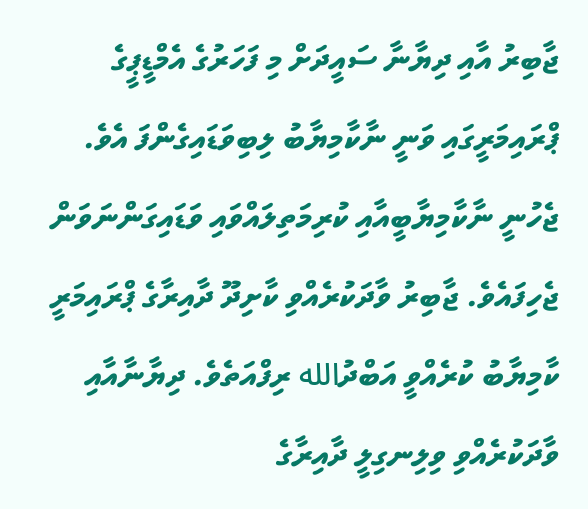ޖާބިރު އާއި ދިޔާނާ ސައީދަށް މި ފަހަރުގެ އެމްޑީޕީގެ ޕްރައިމަރީގައި ވަނީ ނާކާމިޔާބު ލިބިވަޑައިގެންފަ އެވެ. ޖެހުނީ ނާކާމިޔާބީއާއި ކުރިމަތިލައްވައި ވަޑައިގަންނަވަން ޖެހިފައެވެ. ޖާބިރު ވާދަކުރެއްވި ކާށިދޫ ދާއިރާގެ ޕްރައިމަރީ ކާމިޔާބު ކުރެއްވީ އަބްދުالله ރިފްއަތެވެ. ދިޔާނާއާއި ވާދަކުރެއްވި ވިލިނގިލީ ދާއިރާގެ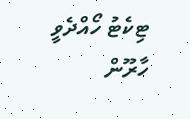ޓިކެޓު ހޯއްދެވީ ހާރޫން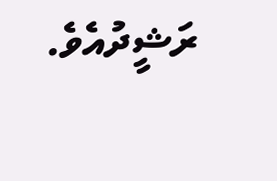ރަޝީދުއެވެ.